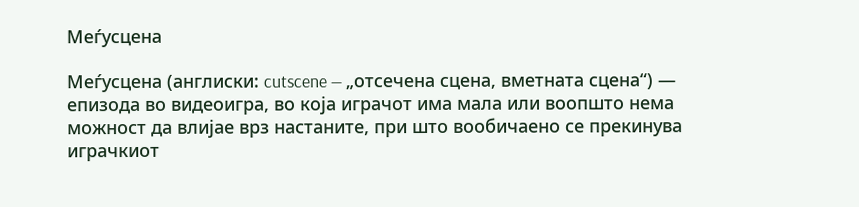Меѓусцена

Меѓусцена (англиски: cutscene — „отсечена сцена, вметната сцена“) — епизода во видеоигра, во која играчот има мала или воопшто нема можност да влијае врз настаните, при што вообичаено се прекинува играчкиот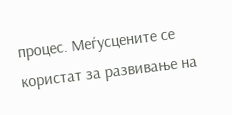процес. Меѓусцените се користат за развивање на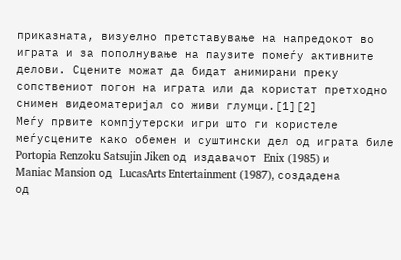приказната, визуелно претставување на напредокот во играта и за пополнување на паузите помеѓу активните делови. Сцените можат да бидат анимирани преку сопствениот погон на играта или да користат претходно снимен видеоматеријал со живи глумци.[1][2]
Меѓу првите компјутерски игри што ги користеле меѓусцените како обемен и суштински дел од играта биле Portopia Renzoku Satsujin Jiken од издавачот Enix (1985) и Maniac Mansion од LucasArts Entertainment (1987), создадена од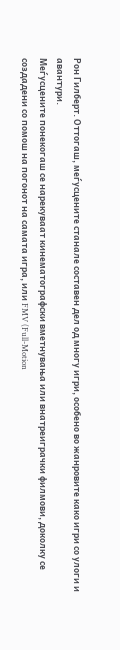Рон Гилберт. Оттогаш, меѓусцените станале составен дел од многу игри, особено во жанровите како игри со улоги и авантури.
Меѓусцените понекогаш се нарекуваат кинематографски вметнувања или внатреиграчки филмови, доколку се создадени со помош на погонот на самата игра, или FMV (Full-Motion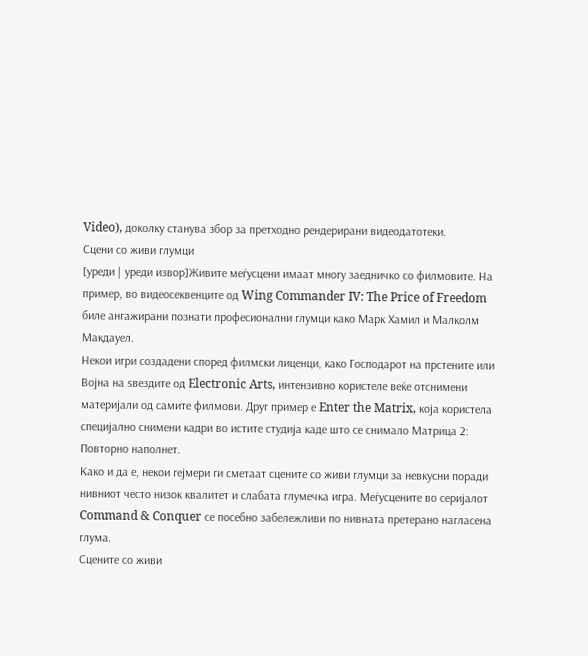Video), доколку станува збор за претходно рендерирани видеодатотеки.
Сцени со живи глумци
[уреди | уреди извор]Живите меѓусцени имаат многу заедничко со филмовите. На пример, во видеосеквенците од Wing Commander IV: The Price of Freedom биле ангажирани познати професионални глумци како Марк Хамил и Малколм Макдауел.
Некои игри создадени според филмски лиценци, како Господарот на прстените или Војна на ѕвездите од Electronic Arts, интензивно користеле веќе отснимени материјали од самите филмови. Друг пример е Enter the Matrix, која користела специјално снимени кадри во истите студија каде што се снимало Матрица 2: Повторно наполнет.
Како и да е, некои гејмери ги сметаат сцените со живи глумци за невкусни поради нивниот често низок квалитет и слабата глумечка игра. Меѓусцените во серијалот Command & Conquer се посебно забележливи по нивната претерано нагласена глума.
Сцените со живи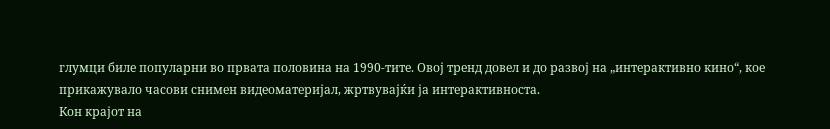глумци биле популарни во првата половина на 1990-тите. Овој тренд довел и до развој на „интерактивно кино“, кое прикажувало часови снимен видеоматеријал, жртвувајќи ја интерактивноста.
Кон крајот на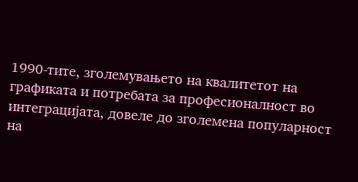1990-тите, зголемувањето на квалитетот на графиката и потребата за професионалност во интеграцијата, довеле до зголемена популарност на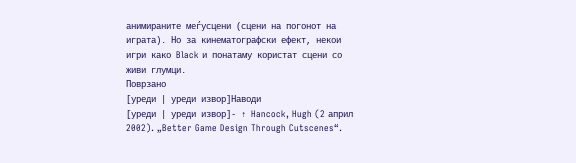анимираните меѓусцени (сцени на погонот на играта). Но за кинематографски ефект, некои игри како Black и понатаму користат сцени со живи глумци.
Поврзано
[уреди | уреди извор]Наводи
[уреди | уреди извор]- ↑ Hancock, Hugh (2 април 2002). „Better Game Design Through Cutscenes“.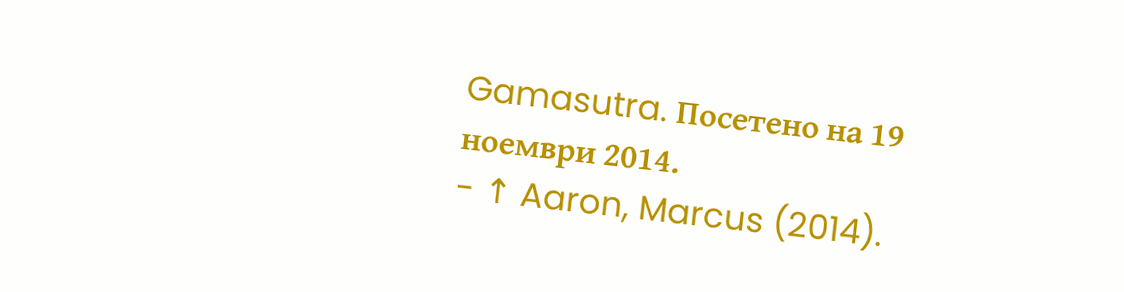Gamasutra. Посетено на 19 ноември 2014.
- ↑ Aaron, Marcus (2014).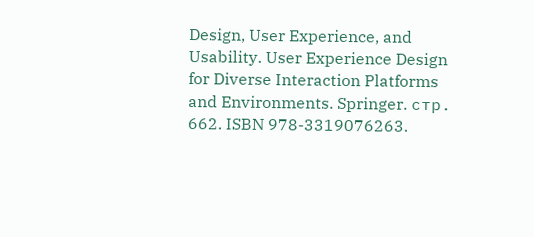Design, User Experience, and Usability. User Experience Design for Diverse Interaction Platforms and Environments. Springer. стр. 662. ISBN 978-3319076263.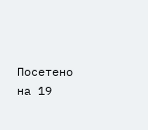Посетено на 19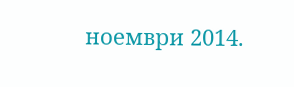ноември 2014.